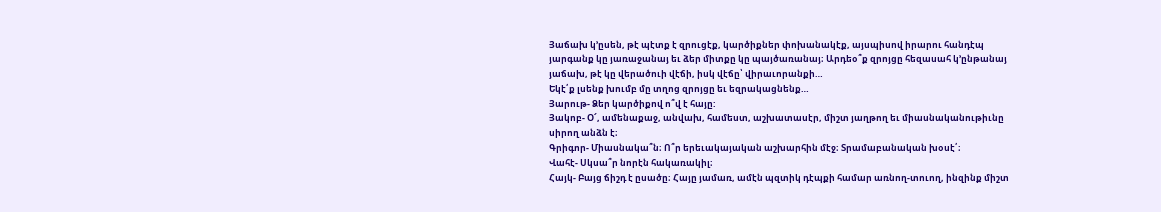Յաճախ կ’ըսեն, թէ պէտք է զրուցէք, կարծիքներ փոխանակէք, այսպիսով իրարու հանդէպ յարգանք կը յառաջանայ եւ ձեր միտքը կը պայծառանայ։ Արդեօ՞ք զրոյցը հեզասահ կ’ընթանայ յաճախ, թէ կը վերածուի վէճի, իսկ վէճը՝ վիրաւորանքի…
Եկէ՛ք լսենք խումբ մը տղոց զրոյցը եւ եզրակացնենք…
Յարութ- Ձեր կարծիքով ո՞վ է հայը:
Յակոբ- Օ՜, ամենաքաջ, անվախ, համեստ, աշխատասէր, միշտ յաղթող եւ միասնականութիւնը սիրող անձն է։
Գրիգոր- Միասնակա՞ն։ Ո՞ր երեւակայական աշխարհին մէջ։ Տրամաբանական խօսէ՛։
Վահէ- Սկսա՞ր նորէն հակառակիլ։
Հայկ- Բայց ճիշդ է ըսածը։ Հայը յամառ, ամէն պզտիկ դէպքի համար առնող-տուող, ինզինք միշտ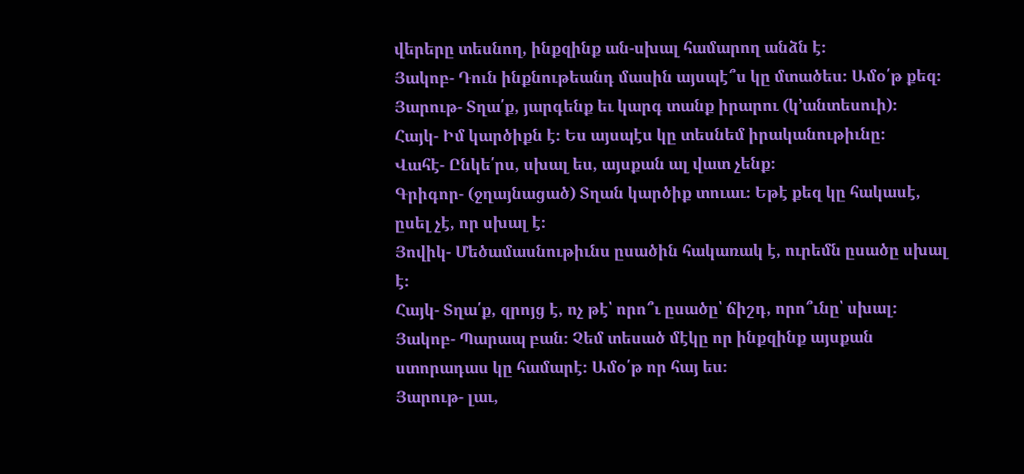վերերը տեսնող, ինքզինք ան-սխալ համարող անձն է։
Յակոբ- Դուն ինքնութեանդ մասին այսպէ՞ս կը մտածես։ Ամօ՛թ քեզ։
Յարութ- Տղա՛ք, յարգենք եւ կարգ տանք իրարու (կ’անտեսուի)։
Հայկ- Իմ կարծիքն է։ Ես այսպէս կը տեսնեմ իրականութիւնը։
Վահէ- Ընկե՛րս, սխալ ես, այսքան ալ վատ չենք։
Գրիգոր- (ջղայնացած) Տղան կարծիք տուաւ։ Եթէ քեզ կը հակասէ, ըսել չէ, որ սխալ է։
Յովիկ- Մեծամասնութիւնս ըսածին հակառակ է, ուրեմն ըսածը սխալ է։
Հայկ- Տղա՛ք, զրոյց է, ոչ թէ՝ որո՞ւ ըսածը՝ ճիշդ, որո՞ւնը՝ սխալ։
Յակոբ- Պարապ բան։ Չեմ տեսած մէկը որ ինքզինք այսքան ստորադաս կը համարէ։ Ամօ՛թ որ հայ ես։
Յարութ- լաւ,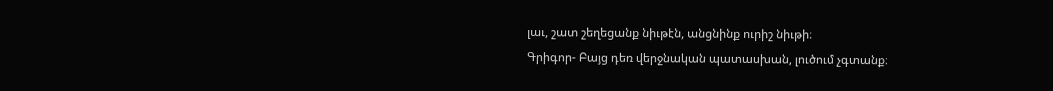լաւ, շատ շեղեցանք նիւթէն, անցնինք ուրիշ նիւթի։
Գրիգոր- Բայց դեռ վերջնական պատասխան, լուծում չգտանք։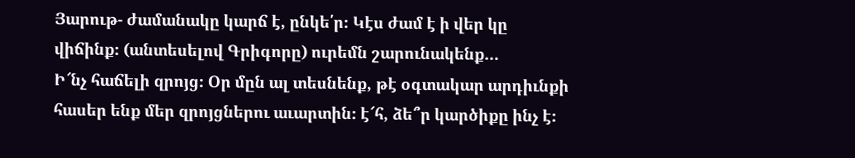Յարութ- ժամանակը կարճ է, ընկե՛ր։ Կէս ժամ է ի վեր կը վիճինք։ (անտեսելով Գրիգորը) ուրեմն շարունակենք…
Ի՜նչ հաճելի զրոյց։ Օր մըն ալ տեսնենք, թէ օգտակար արդիւնքի հասեր ենք մեր զրոյցներու աւարտին։ է՜հ, ձե՞ր կարծիքը ինչ է։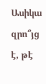Ասիկա զրո՞յց է, թէ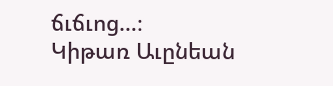ճւճւոց…։
Կիթառ Աւընեան